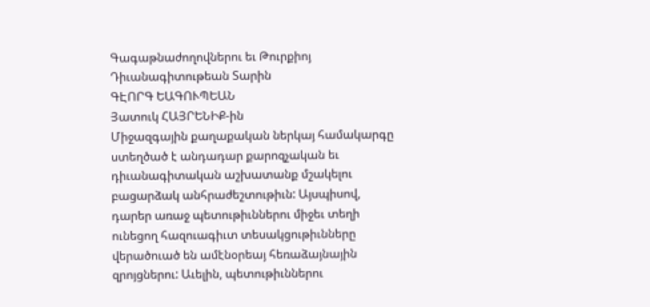Գագաթնաժողովներու եւ Թուրքիոյ Դիւանագիտութեան Տարին
ԳԷՈՐԳ ԵԱԳՈՒՊԵԱՆ
Յատուկ ՀԱՅՐԵՆԻՔ-ին
Միջազգային քաղաքական ներկայ համակարգը ստեղծած է անդադար քարոզչական եւ դիւանագիտական աշխատանք մշակելու բացարձակ անհրաժեշտութիւն: Այսպիսով, դարեր առաջ պետութիւններու միջեւ տեղի ունեցող հազուագիւտ տեսակցութիւնները վերածուած են ամէնօրեայ հեռաձայնային զրոյցներու: Աւելին, պետութիւններու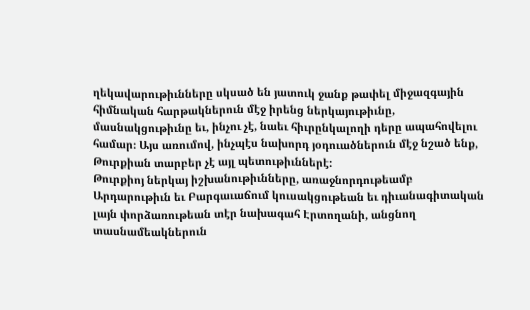ղեկավարութիւնները սկսած են յատուկ ջանք թափել միջազգային հիմնական հարթակներուն մէջ իրենց ներկայութիւնը, մասնակցութիւնը եւ, ինչու չէ, նաեւ հիւրընկալողի դերը ապահովելու համար։ Այս առումով, ինչպէս նախորդ յօդուածներուն մէջ նշած ենք, Թուրքիան տարբեր չէ այլ պետութիւններէ:
Թուրքիոյ ներկայ իշխանութիւնները, առաջնորդութեամբ Արդարութիւն եւ Բարգաւաճում կուսակցութեան եւ դիւանագիտական լայն փորձառութեան տէր նախագահ Էրտողանի, անցնող տասնամեակներուն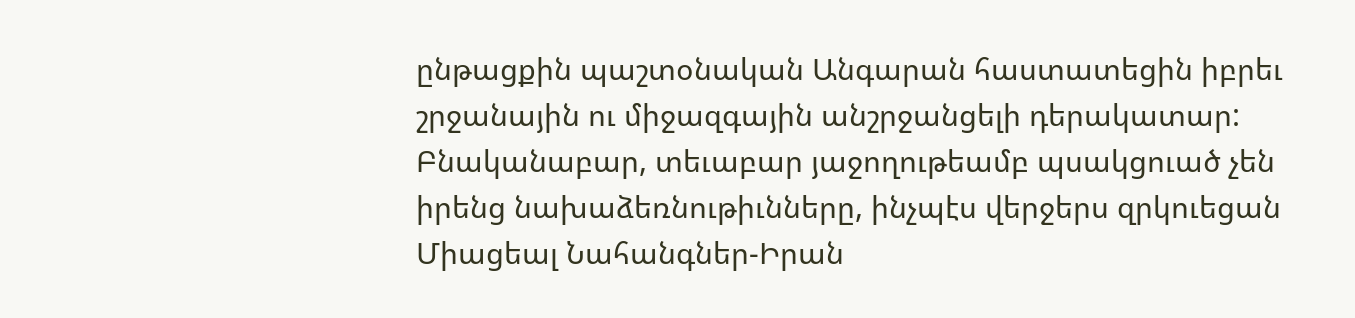ընթացքին պաշտօնական Անգարան հաստատեցին իբրեւ շրջանային ու միջազգային անշրջանցելի դերակատար: Բնականաբար, տեւաբար յաջողութեամբ պսակցուած չեն իրենց նախաձեռնութիւնները, ինչպէս վերջերս զրկուեցան Միացեալ Նահանգներ-Իրան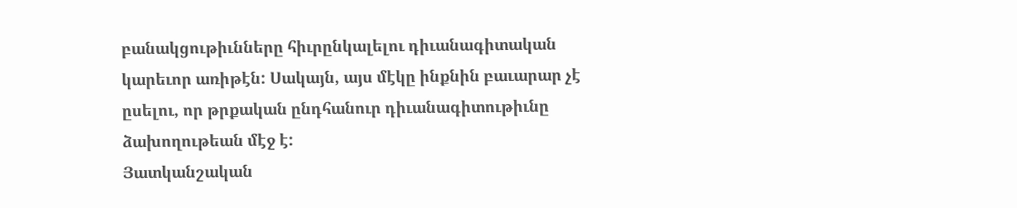բանակցութիւնները հիւրընկալելու դիւանագիտական կարեւոր առիթէն: Սակայն, այս մէկը ինքնին բաւարար չէ ըսելու, որ թրքական ընդհանուր դիւանագիտութիւնը ձախողութեան մէջ է:
Յատկանշական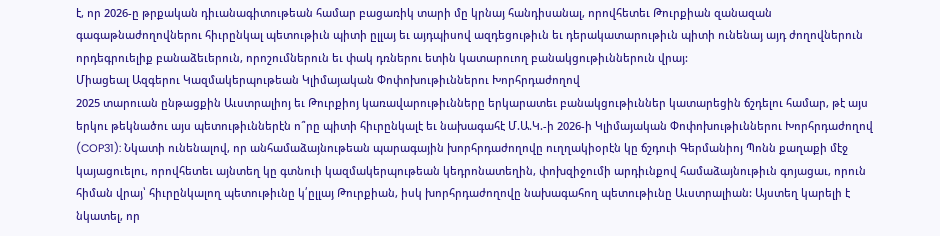է, որ 2026-ը թրքական դիւանագիտութեան համար բացառիկ տարի մը կրնայ հանդիսանալ, որովհետեւ Թուրքիան զանազան գագաթնաժողովներու հիւրընկալ պետութիւն պիտի ըլլայ եւ այդպիսով ազդեցութիւն եւ դերակատարութիւն պիտի ունենայ այդ ժողովներուն որդեգրուելիք բանաձեւերուն, որոշումներուն եւ փակ դռներու ետին կատարուող բանակցութիւններուն վրայ:
Միացեալ Ազգերու Կազմակերպութեան Կլիմայական Փոփոխութիւններու Խորհրդաժողով
2025 տարուան ընթացքին Աւստրալիոյ եւ Թուրքիոյ կառավարութիւնները երկարատեւ բանակցութիւններ կատարեցին ճշդելու համար, թէ այս երկու թեկնածու այս պետութիւններէն ո՞րը պիտի հիւրընկալէ եւ նախագահէ Մ.Ա.Կ.-ի 2026-ի Կլիմայական Փոփոխութիւններու Խորհրդաժողով (COP31): Նկատի ունենալով, որ անհամաձայնութեան պարագային խորհրդաժողովը ուղղակիօրէն կը ճշդուի Գերմանիոյ Պոնն քաղաքի մէջ կայացուելու, որովհետեւ այնտեղ կը գտնուի կազմակերպութեան կեդրոնատեղին, փոխզիջումի արդիւնքով համաձայնութիւն գոյացաւ, որուն հիման վրայ՝ հիւրընկալող պետութիւնը կ՛ըլլայ Թուրքիան, իսկ խորհրդաժողովը նախագահող պետութիւնը Աւստրալիան: Այստեղ կարելի է նկատել, որ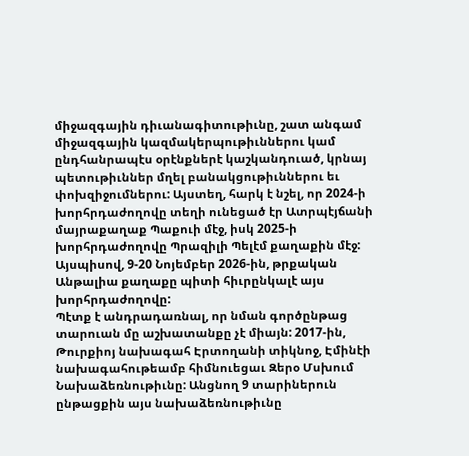միջազգային դիւանագիտութիւնը, շատ անգամ միջազգային կազմակերպութիւններու կամ ընդհանրապէս օրէնքներէ կաշկանդուած, կրնայ պետութիւններ մղել բանակցութիւններու եւ փոխզիջումներու: Այստեղ, հարկ է նշել, որ 2024-ի խորհրդաժողովը տեղի ունեցած էր Ատրպէյճանի մայրաքաղաք Պաքուի մէջ, իսկ 2025-ի խորհրդաժողովը Պրազիլի Պելէմ քաղաքին մէջ:
Այսպիսով, 9-20 Նոյեմբեր 2026-ին, թրքական Անթալիա քաղաքը պիտի հիւրընկալէ այս խորհրդաժողովը:
Պէտք է անդրադառնալ, որ նման գործընթաց տարուան մը աշխատանքը չէ միայն: 2017-ին, Թուրքիոյ նախագահ Էրտողանի տիկնոջ, Էմինէի նախագահութեամբ հիմնուեցաւ Զերօ Մսխում Նախաձեռնութիւնը: Անցնող 9 տարիներուն ընթացքին այս նախաձեռնութիւնը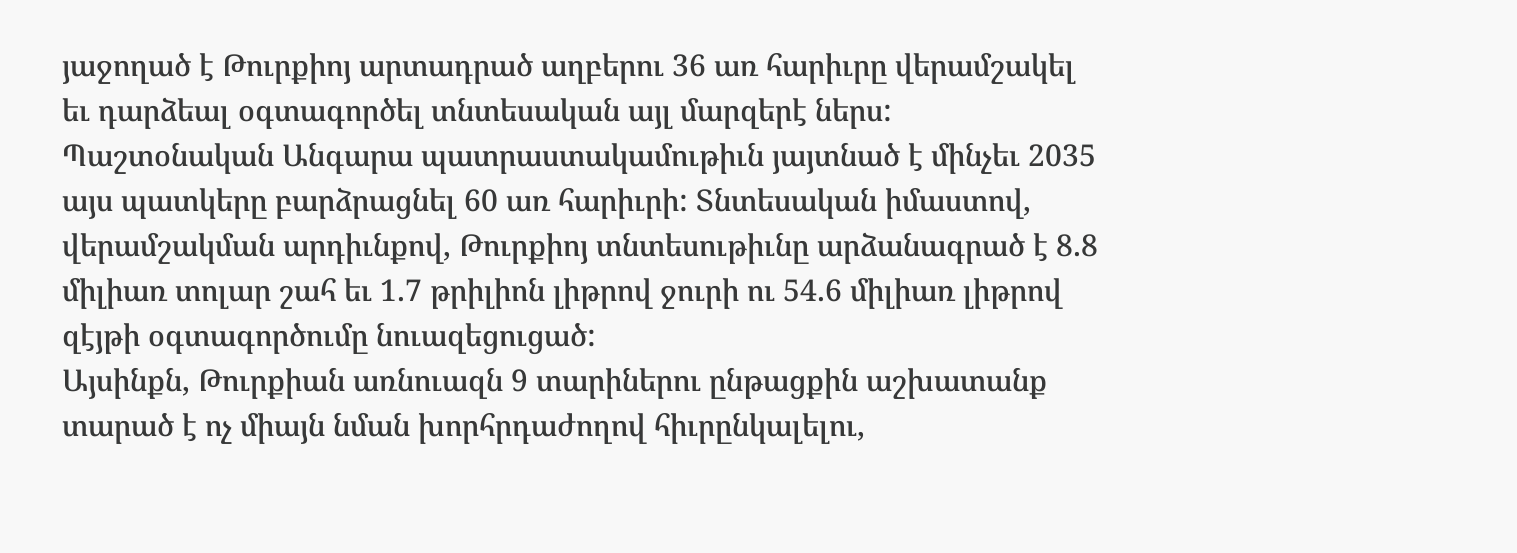յաջողած է Թուրքիոյ արտադրած աղբերու 36 առ հարիւրը վերամշակել եւ դարձեալ օգտագործել տնտեսական այլ մարզերէ ներս: Պաշտօնական Անգարա պատրաստակամութիւն յայտնած է մինչեւ 2035 այս պատկերը բարձրացնել 60 առ հարիւրի: Տնտեսական իմաստով, վերամշակման արդիւնքով, Թուրքիոյ տնտեսութիւնը արձանագրած է 8.8 միլիառ տոլար շահ եւ 1.7 թրիլիոն լիթրով ջուրի ու 54.6 միլիառ լիթրով զէյթի օգտագործումը նուազեցուցած:
Այսինքն, Թուրքիան առնուազն 9 տարիներու ընթացքին աշխատանք տարած է ոչ միայն նման խորհրդաժողով հիւրընկալելու,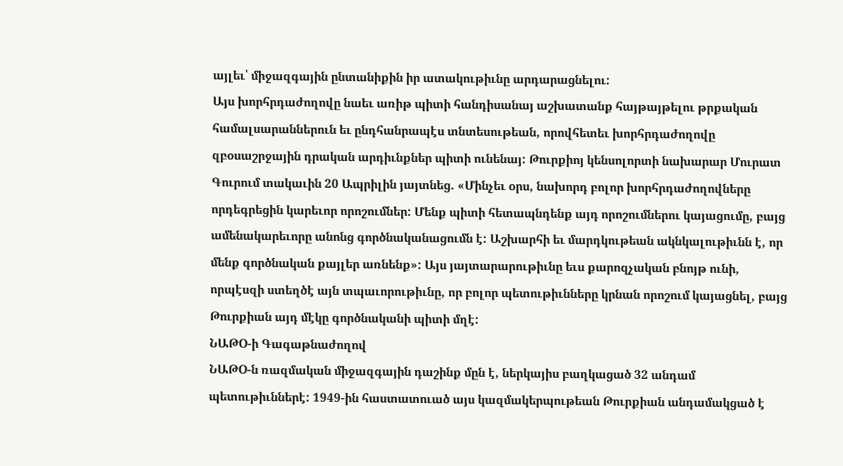այլեւ՝ միջազգային ընտանիքին իր ատակութիւնը արդարացնելու:
Այս խորհրդաժողովը նաեւ առիթ պիտի հանդիսանայ աշխատանք հայթայթելու թրքական համալսարաններուն եւ ընդհանրապէս տնտեսութեան, որովհետեւ խորհրդաժողովը զբօսաշրջային դրական արդիւնքներ պիտի ունենայ: Թուրքիոյ կենսոլորտի նախարար Մուրատ Գուրում տակաւին 20 Ապրիլին յայտնեց. «Մինչեւ օրս, նախորդ բոլոր խորհրդաժողովները որդեգրեցին կարեւոր որոշումներ: Մենք պիտի հետապնդենք այդ որոշումներու կայացումը, բայց ամենակարեւորը անոնց գործնականացումն է: Աշխարհի եւ մարդկութեան ակնկալութիւնն է, որ մենք գործնական քայլեր առնենք»: Այս յայտարարութիւնը եւս քարոզչական բնոյթ ունի, որպէսզի ստեղծէ այն տպաւորութիւնը, որ բոլոր պետութիւնները կրնան որոշում կայացնել, բայց Թուրքիան այդ մէկը գործնականի պիտի մղէ:
ՆԱԹՕ-ի Գագաթնաժողով
ՆԱԹՕ-ն ռազմական միջազգային դաշինք մըն է, ներկայիս բաղկացած 32 անդամ պետութիւններէ: 1949-ին հաստատուած այս կազմակերպութեան Թուրքիան անդամակցած է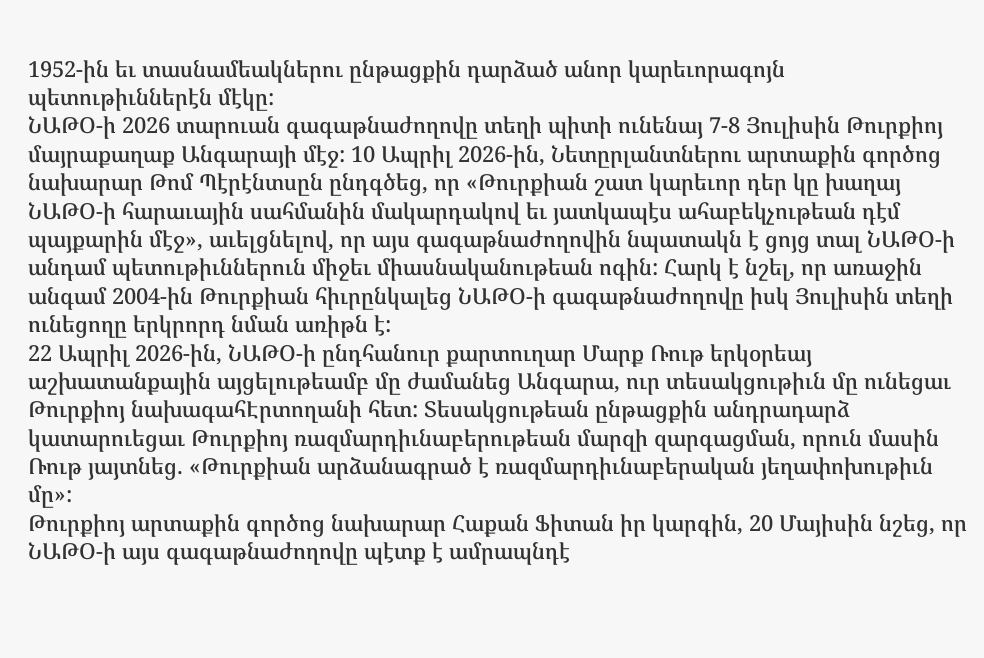1952-ին եւ տասնամեակներու ընթացքին դարձած անոր կարեւորագոյն պետութիւններէն մէկը:
ՆԱԹՕ-ի 2026 տարուան գագաթնաժողովը տեղի պիտի ունենայ 7-8 Յուլիսին Թուրքիոյ մայրաքաղաք Անգարայի մէջ: 10 Ապրիլ 2026-ին, Նետըրլանտներու արտաքին գործոց նախարար Թոմ Պէրէնտսըն ընդգծեց, որ «Թուրքիան շատ կարեւոր դեր կը խաղայ ՆԱԹՕ-ի հարաւային սահմանին մակարդակով եւ յատկապէս ահաբեկչութեան դէմ պայքարին մէջ», աւելցնելով, որ այս գագաթնաժողովին նպատակն է ցոյց տալ ՆԱԹՕ-ի անդամ պետութիւններուն միջեւ միասնականութեան ոգին: Հարկ է նշել, որ առաջին անգամ 2004-ին Թուրքիան հիւրընկալեց ՆԱԹՕ-ի գագաթնաժողովը իսկ Յուլիսին տեղի ունեցողը երկրորդ նման առիթն է:
22 Ապրիլ 2026-ին, ՆԱԹՕ-ի ընդհանուր քարտուղար Մարք Ռութ երկօրեայ աշխատանքային այցելութեամբ մը ժամանեց Անգարա, ուր տեսակցութիւն մը ունեցաւ Թուրքիոյ նախագահԷրտողանի հետ: Տեսակցութեան ընթացքին անդրադարձ կատարուեցաւ Թուրքիոյ ռազմարդիւնաբերութեան մարզի զարգացման, որուն մասին Ռութ յայտնեց. «Թուրքիան արձանագրած է ռազմարդիւնաբերական յեղափոխութիւն մը»:
Թուրքիոյ արտաքին գործոց նախարար Հաքան Ֆիտան իր կարգին, 20 Մայիսին նշեց, որ ՆԱԹՕ-ի այս գագաթնաժողովը պէտք է ամրապնդէ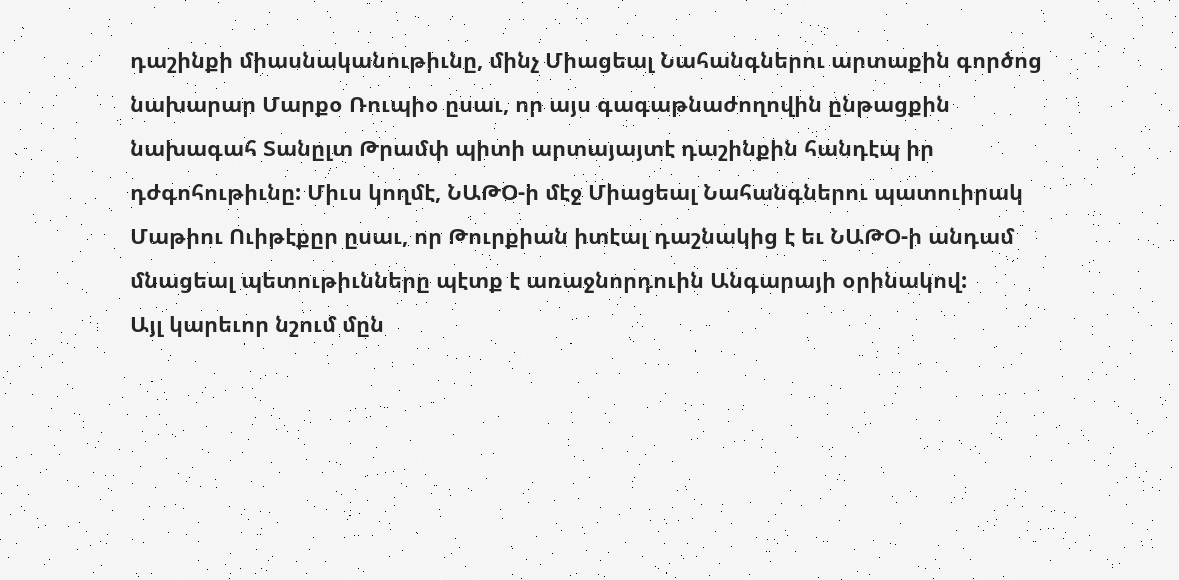դաշինքի միասնականութիւնը, մինչ Միացեալ Նահանգներու արտաքին գործոց նախարար Մարքօ Ռուպիօ ըսաւ, որ այս գագաթնաժողովին ընթացքին նախագահ Տանըլտ Թրամփ պիտի արտայայտէ դաշինքին հանդէպ իր դժգոհութիւնը: Միւս կողմէ, ՆԱԹՕ-ի մէջ Միացեալ Նահանգներու պատուիրակ Մաթիու Ուիթէքըր ըսաւ, որ Թուրքիան իտէալ դաշնակից է եւ ՆԱԹՕ-ի անդամ մնացեալ պետութիւնները պէտք է առաջնորդուին Անգարայի օրինակով:
Այլ կարեւոր նշում մըն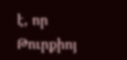է, որ Թուրքիոյ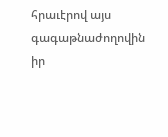հրաւէրով այս գագաթնաժողովին իր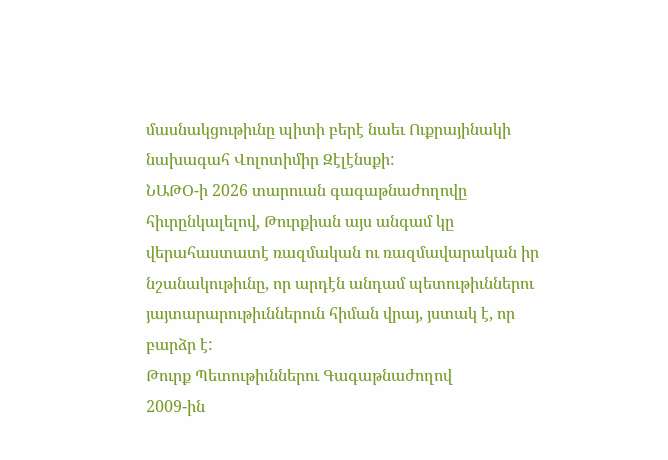մասնակցութիւնը պիտի բերէ նաեւ Ուքրայինակի նախագահ Վոլոտիմիր Զէլէնսքի:
ՆԱԹՕ-ի 2026 տարուան գագաթնաժողովը հիւրընկալելով, Թուրքիան այս անգամ կը վերահաստատէ ռազմական ու ռազմավարական իր նշանակութիւնը, որ արդէն անդամ պետութիւններու յայտարարութիւններուն հիման վրայ, յստակ է, որ բարձր է:
Թուրք Պետութիւններու Գագաթնաժողով
2009-ին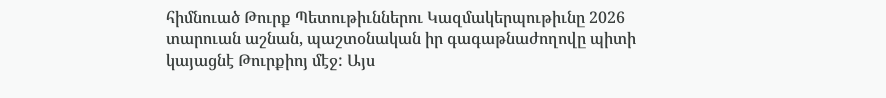հիմնուած Թուրք Պետութիւններու Կազմակերպութիւնը 2026 տարուան աշնան, պաշտօնական իր գագաթնաժողովը պիտի կայացնէ Թուրքիոյ մէջ: Այս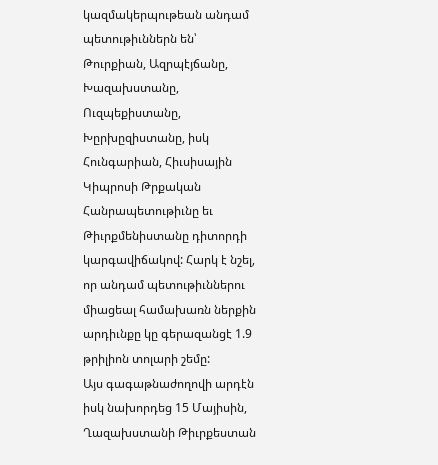կազմակերպութեան անդամ պետութիւններն են՝ Թուրքիան, Ազրպէյճանը, Խազախստանը, Ուզպեքիստանը, Խըրխըզիստանը, իսկ Հունգարիան, Հիւսիսային Կիպրոսի Թրքական Հանրապետութիւնը եւ Թիւրքմենիստանը դիտորդի կարգավիճակով: Հարկ է նշել, որ անդամ պետութիւններու միացեալ համախառն ներքին արդիւնքը կը գերազանցէ 1.9 թրիլիոն տոլարի շեմը:
Այս գագաթնաժողովի արդէն իսկ նախորդեց 15 Մայիսին, Ղազախստանի Թիւրքեստան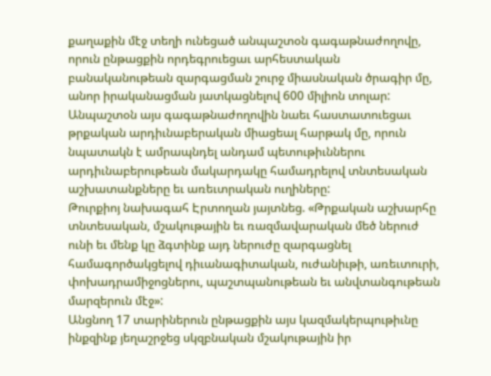քաղաքին մէջ տեղի ունեցած անպաշտօն գագաթնաժողովը, որուն ընթացքին որդեգրուեցաւ արհեստական բանականութեան զարգացման շուրջ միասնական ծրագիր մը, անոր իրականացման յատկացնելով 600 միլիոն տոլար: Անպաշտօն այս գագաթնաժողովին նաեւ հաստատուեցաւ թրքական արդիւնաբերական միացեալ հարթակ մը, որուն նպատակն է ամրապնդել անդամ պետութիւններու արդիւնաբերութեան մակարդակը համադրելով տնտեսական աշխատանքները եւ առեւտրական ուղիները:
Թուրքիոյ նախագահ Էրտողան յայտնեց. «Թրքական աշխարհը տնտեսական, մշակութային եւ ռազմավարական մեծ ներուժ ունի եւ մենք կը ձգտինք այդ ներուժը զարգացնել համագործակցելով դիւանագիտական, ուժանիւթի, առեւտուրի, փոխադրամիջոցներու, պաշտպանութեան եւ անվտանգութեան մարզերուն մէջ»:
Անցնող 17 տարիներուն ընթացքին այս կազմակերպութիւնը ինքզինք յեղաշրջեց սկզբնական մշակութային իր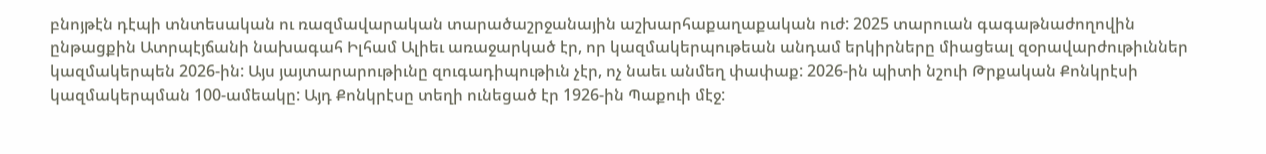բնոյթէն դէպի տնտեսական ու ռազմավարական տարածաշրջանային աշխարհաքաղաքական ուժ: 2025 տարուան գագաթնաժողովին ընթացքին Ատրպէյճանի նախագահ Իլհամ Ալիեւ առաջարկած էր, որ կազմակերպութեան անդամ երկիրները միացեալ զօրավարժութիւններ կազմակերպեն 2026-ին: Այս յայտարարութիւնը զուգադիպութիւն չէր, ոչ նաեւ անմեղ փափաք: 2026-ին պիտի նշուի Թրքական Քոնկրէսի կազմակերպման 100-ամեակը: Այդ Քոնկրէսը տեղի ունեցած էր 1926-ին Պաքուի մէջ: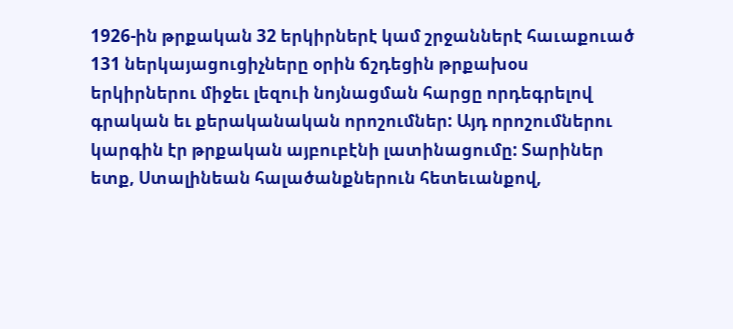1926-ին թրքական 32 երկիրներէ կամ շրջաններէ հաւաքուած 131 ներկայացուցիչները օրին ճշդեցին թրքախօս երկիրներու միջեւ լեզուի նոյնացման հարցը որդեգրելով գրական եւ քերականական որոշումներ: Այդ որոշումներու կարգին էր թրքական այբուբէնի լատինացումը: Տարիներ ետք, Ստալինեան հալածանքներուն հետեւանքով,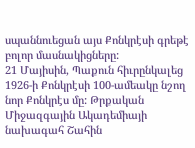սպաննուեցան այս Քոնկրէսի գրեթէ բոլոր մասնակիցները:
21 Մայիսին, Պաքուն հիւրընկալեց 1926-ի Քոնկրէսի 100-ամեակը նշող նոր Քոնկրէս մը: Թրքական Միջազգային Ակադեմիայի նախագահ Շահին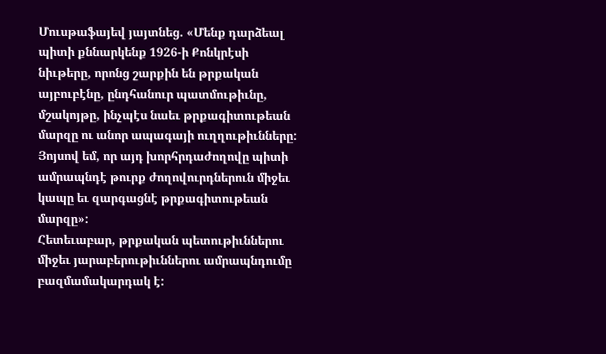Մուսթաֆայեվ յայտնեց. «Մենք դարձեալ պիտի քննարկենք 1926-ի Քոնկրէսի նիւթերը, որոնց շարքին են թրքական այբուբէնը, ընդհանուր պատմութիւնը, մշակոյթը, ինչպէս նաեւ թրքագիտութեան մարզը ու անոր ապագայի ուղղութիւնները: Յոյսով եմ, որ այդ խորհրդաժողովը պիտի ամրապնդէ թուրք ժողովուրդներուն միջեւ կապը եւ զարգացնէ թրքագիտութեան մարզը»:
Հետեւաբար, թրքական պետութիւններու միջեւ յարաբերութիւններու ամրապնդումը բազմամակարդակ է: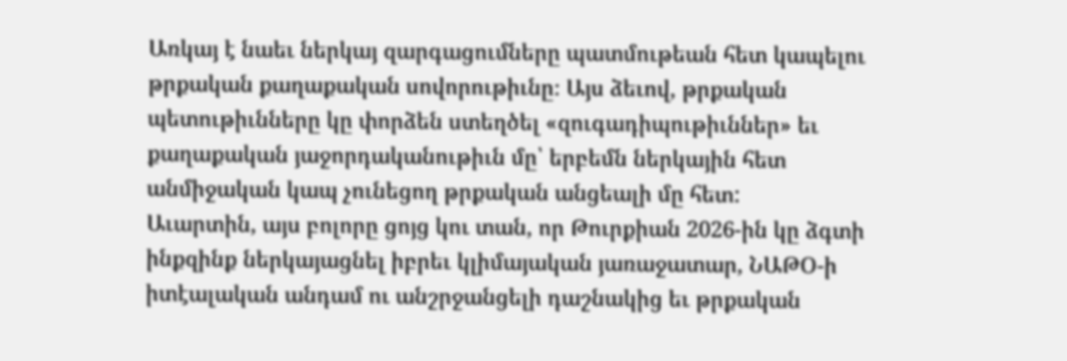Առկայ է նաեւ ներկայ զարգացումները պատմութեան հետ կապելու թրքական քաղաքական սովորութիւնը։ Այս ձեւով, թրքական պետութիւնները կը փորձեն ստեղծել «զուգադիպութիւններ» եւ քաղաքական յաջորդականութիւն մը՝ երբեմն ներկային հետ անմիջական կապ չունեցող թրքական անցեալի մը հետ:
Աւարտին, այս բոլորը ցոյց կու տան, որ Թուրքիան 2026-ին կը ձգտի ինքզինք ներկայացնել իբրեւ կլիմայական յառաջատար, ՆԱԹՕ-ի իտէալական անդամ ու անշրջանցելի դաշնակից եւ թրքական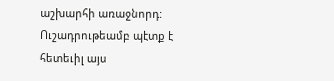աշխարհի առաջնորդ: Ուշադրութեամբ պէտք է հետեւիլ այս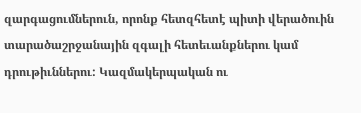զարգացումներուն, որոնք հետզհետէ պիտի վերածուին տարածաշրջանային զգալի հետեւանքներու կամ դրութիւններու: Կազմակերպական ու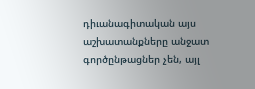դիւանագիտական այս աշխատանքները անջատ գործընթացներ չեն, այլ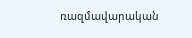ռազմավարական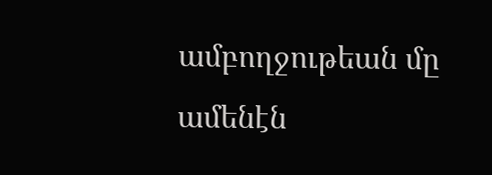ամբողջութեան մը ամենէն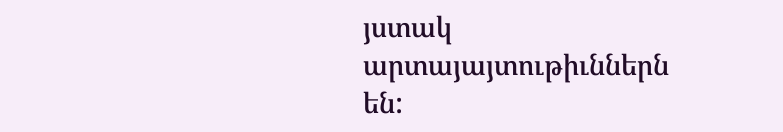յստակ արտայայտութիւններն են: